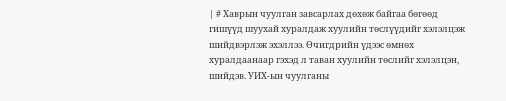| # Хаврын чуулган завсарлах дөхөж байгаа бөгөөд гишүүд шуухай хуралдаж хуулийн төслүүдийг хэлэлцэж шийдвэрлэж эхэллээ. Өчигдрийн үдээс өмнөх хуралдаанаар гэхэд л таван хуулийн төслийг хэлэлцэн, шийдэв. УИХ-ын чуулганы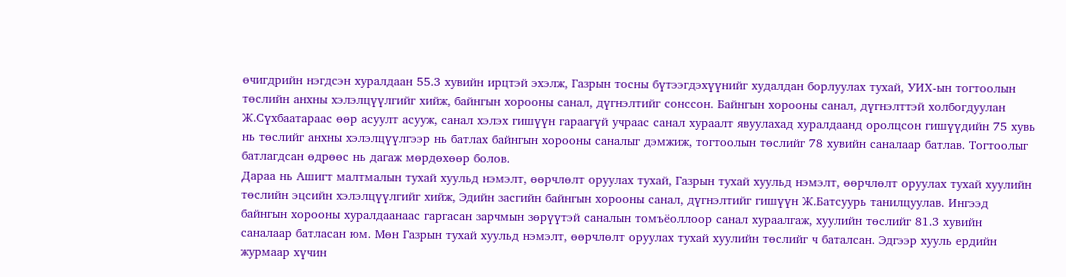өчигдрийн нэгдсэн хуралдаан 55.3 хувийн ирцтэй эхэлж, Газрын тосны бүтээгдэхүүнийг худалдан борлуулах тухай, УИХ-ын тогтоолын төслийн анхны хэлэлцүүлгийг хийж, байнгын хорооны санал, дүгнэлтийг сонссон. Байнгын хорооны санал, дүгнэлттэй холбогдуулан Ж.Сүхбаатараас өөр асуулт асууж, санал хэлэх гишүүн гараагүй учраас санал хураалт явуулахад хуралдаанд оролцсон гишүүдийн 75 хувь нь төслийг анхны хэлэлцүүлгээр нь батлах байнгын хорооны саналыг дэмжиж, тогтоолын төслийг 78 хувийн саналаар батлав. Тогтоолыг батлагдсан өдрөөс нь дагаж мөрдөхөөр болов.
Дараа нь Ашигт малтмалын тухай хуульд нэмэлт, өөрчлөлт оруулах тухай, Газрын тухай хуульд нэмэлт, өөрчлөлт оруулах тухай хуулийн төслийн эцсийн хэлэлцүүлгийг хийж, Эдийн засгийн байнгын хорооны санал, дүгнэлтийг гишүүн Ж.Батсуурь танилцуулав. Ингээд байнгын хорооны хуралдаанаас гаргасан зарчмын зөрүүтэй саналын томъёоллоор санал хураалгаж, хуулийн төслийг 81.3 хувийн саналаар батласан юм. Мөн Газрын тухай хуульд нэмэлт, өөрчлөлт оруулах тухай хуулийн төслийг ч баталсан. Эдгээр хууль ердийн журмаар хүчин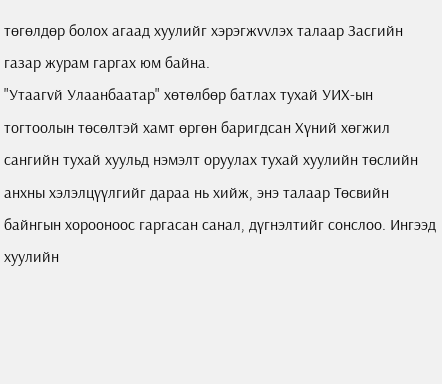төгөлдөр болох агаад хуулийг хэрэгжvvлэх талаар Засгийн газар журам гаргах юм байна.
"Утаагvй Улаанбаатар" хөтөлбөр батлах тухай УИХ-ын тогтоолын төсөлтэй хамт өргөн баригдсан Хүний хөгжил сангийн тухай хуульд нэмэлт оруулах тухай хуулийн төслийн анхны хэлэлцүүлгийг дараа нь хийж, энэ талаар Төсвийн байнгын хорооноос гаргасан санал, дүгнэлтийг сонслоо. Ингээд хуулийн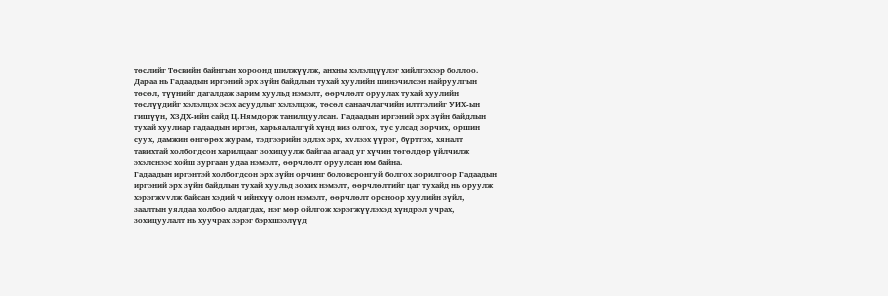төслийг Төсвийн байнгын хороонд шилжүүлж, анхны хэлэлцүүлэг хийлгэхээр боллоо.
Дараа нь Гадаадын иргэний эрх зүйн байдлын тухай хуулийн шинэчилсэн найруулгын төсөл, түүнийг дагалдаж зарим хуульд нэмэлт, өөрчлөлт оруулах тухай хуулийн төслүүдийг хэлэлцэх эсэх асуудлыг хэлэлцэж, төсөл санаачлагчийн илтгэлийг УИХ-ын гишүүн, ХЗДХ-ийн сайд Ц.Нямдорж танилцуулсан. Гадаадын иргэний эрх зүйн байдлын тухай хуулиар гадаадын иргэн, харьяалалгүй хүнд виз олгох, тус улсад зорчих, оршин суух, дамжин өнгөрөх журам, тэдгээрийн эдлэх эрх, хvлээх үүрэг, бүртгэх, хяналт тавихтай холбогдсон харилцааг зохицуулж байгаа агаад уг хүчин төгөлдөр үйлчилж эхэлснээс хойш зургаан удаа нэмэлт, өөрчлөлт оруулсан юм байна.
Гадаадын иргэнтэй холбогдсон эрх зүйн орчинг боловсронгуй болгох зорилгоор Гадаадын иргэний эрх зүйн байдлын тухай хуульд зохих нэмэлт, өөрчлөлтийг цаг тухайд нь оруулж хэрэгжvvлж байсан хэдий ч ийнхүү олон нэмэлт, өөрчлөлт орсноор хуулийн зүйл, заалтын уялдаа холбоо алдагдах, нэг мөр ойлгож хэрэгжүүлэхэд хүндрэл учрах, зохицуулалт нь хуучрах зэрэг бэрхшээлүүд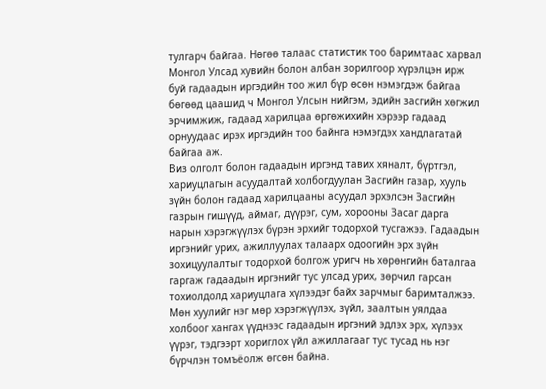тулгарч байгаа. Нөгөө талаас статистик тоо баримтаас харвал Монгол Улсад хувийн болон албан зорилгоор хүрэлцэн ирж буй гадаадын иргэдийн тоо жил бүр өсөн нэмэгдэж байгаа бөгөөд цаашид ч Монгол Улсын нийгэм, эдийн засгийн хөгжил эрчимжиж, гадаад харилцаа өргөжихийн хэрээр гадаад орнуудаас ирэх иргэдийн тоо байнга нэмэгдэх хандлагатай байгаа аж.
Виз олголт болон гадаадын иргэнд тавих хяналт, бүртгэл, хариуцлагын асуудалтай холбогдуулан Засгийн газар, хууль зүйн болон гадаад харилцааны асуудал эрхэлсэн Засгийн газрын гишүүд, аймаг, дүүрэг, сум, хорооны Засаг дарга нарын хэрэгжүүлэх бүрэн эрхийг тодорхой тусгажээ. Гадаадын иргэнийг урих, ажиллуулах талаарх одоогийн эрх зүйн зохицуулалтыг тодорхой болгож уригч нь хөрөнгийн баталгаа гаргаж гадаадын иргэнийг тус улсад урих, зөрчил гарсан тохиолдолд хариуцлага хүлээдэг байх зарчмыг баримталжээ. Мөн хуулийг нэг мөр хэрэгжүүлэх, зүйл, заалтын уялдаа холбоог хангах үүднээс гадаадын иргэний эдлэх эрх, хүлээх үүрэг, тэдгээрт хориглох үйл ажиллагааг тус тусад нь нэг бүрчлэн томъёолж өгсөн байна.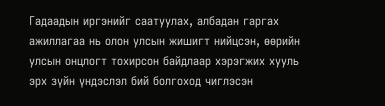Гадаадын иргэнийг саатуулах, албадан гаргах ажиллагаа нь олон улсын жишигт нийцсэн, өөрийн улсын онцлогт тохирсон байдлаар хэрэгжих хууль эрх зүйн үндэслэл бий болгоход чиглэсэн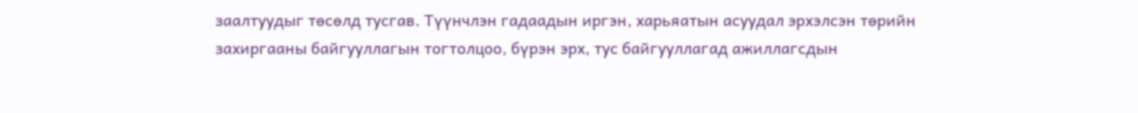заалтуудыг төсөлд тусгав. Түүнчлэн гадаадын иргэн, харьяатын асуудал эрхэлсэн төрийн захиргааны байгууллагын тогтолцоо, бүрэн эрх, тус байгууллагад ажиллагсдын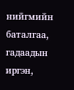нийгмийн баталгаа, гадаадын иргэн,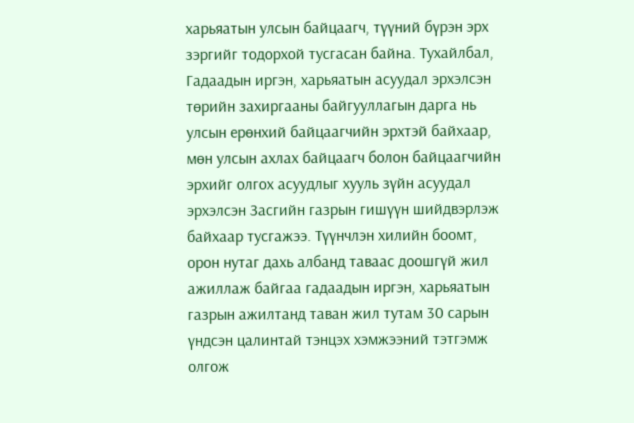харьяатын улсын байцаагч, түүний бүрэн эрх зэргийг тодорхой тусгасан байна. Тухайлбал, Гадаадын иргэн, харьяатын асуудал эрхэлсэн төрийн захиргааны байгууллагын дарга нь улсын ерөнхий байцаагчийн эрхтэй байхаар, мөн улсын ахлах байцаагч болон байцаагчийн эрхийг олгох асуудлыг хууль зүйн асуудал эрхэлсэн Засгийн газрын гишүүн шийдвэрлэж байхаар тусгажээ. Түүнчлэн хилийн боомт, орон нутаг дахь албанд таваас доошгүй жил ажиллаж байгаа гадаадын иргэн, харьяатын газрын ажилтанд таван жил тутам 30 сарын үндсэн цалинтай тэнцэх хэмжээний тэтгэмж олгож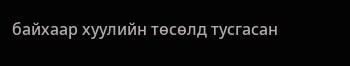байхаар хуулийн төсөлд тусгасан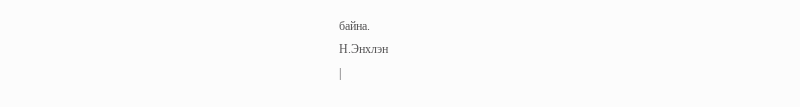байна.
Н.Энхлэн
|